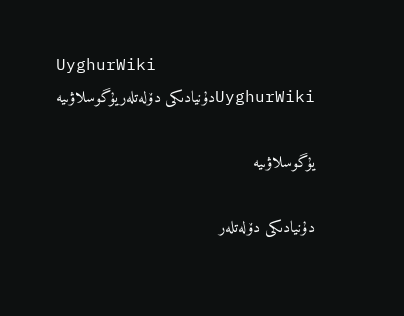UyghurWiki
UyghurWikiدۇنيادىكى دۆلەتلەريۇگوسلاۋىيە

يۇگوسلاۋىيە

دۇنيادىكى دۆلەتلەر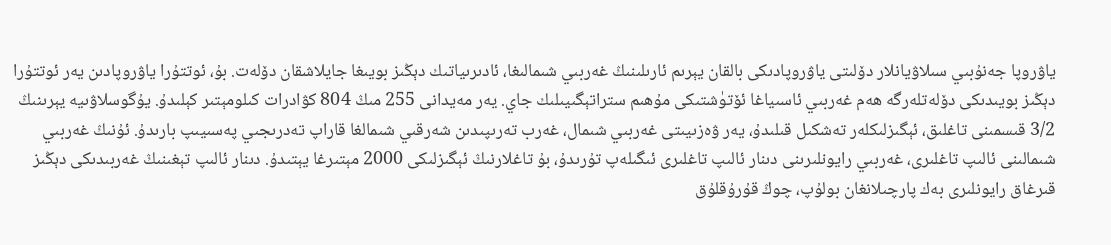ياۋروپا جەنۇبىي سىلاۋيانلار دۆلىتى ياۋروپادىكى بالقان يېرىم ئارىلىنىڭ غەربىي شىمالىغا، ئادىرىياتىك دېڭىز بويىغا جايلاشقان دۆلەت. بۇ، ئوتتۇرا ياۋروپادىن يەر ئوتتۇرا دېڭىز بويىدىكى دۆلەتلەرگە ھەم غەربىي ئاسىياغا ئۆتۈشتىكى مۇھىم ستراتېگىيىلىك جاي. يەر مەيدانى 255 مىڭ 804 كۋادرات كىلومېتىر كېلىدۇ. يۇگوسلاۋىيە يېرىنىڭ 3/2 قىسمىنى تاغلىق، ئېگىزلىكلەر تەشكىل قىلىدۇ، يەر ۋەزىيىتى غەربىي شىمال، غەرب تەرىپىدىن شەرقىي شىمالغا قاراپ تەدرىجىي پەسىيىپ بارىدۇ. ئۇنىڭ غەربىي شىمالىنى ئالىپ تاغلىرى، غەربىي رايونلىرىنى دىنار ئالىپ تاغلىرى ئىگىلەپ تۇرىدۇ، بۇ تاغلارنىڭ ئېگىزلىكى 2000 مېتىرغا يېتىدۇ. دىنار ئالىپ تېغىنىڭ غەربىدىكى دېڭىز قىرغاق رايونلىرى بەك پارچىلانغان بولۇپ، چوڭ قۇرۇقلۇق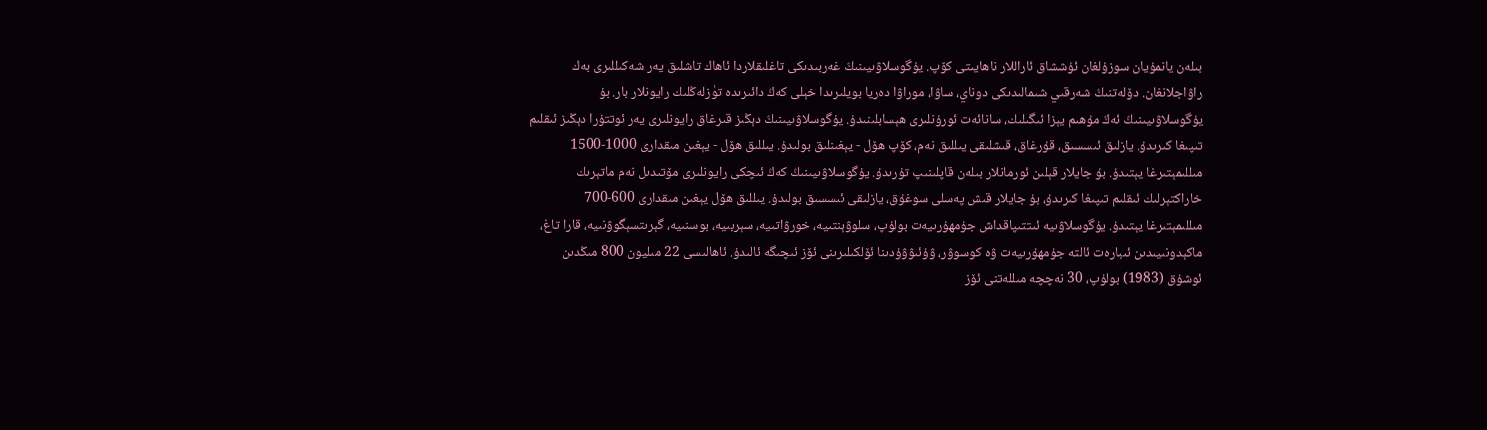بىلەن يانمۇيان سوزۇلغان ئۇششاق ئاراللار ناھايىتى كۆپ. يۇگوسلاۋىيىنىڭ غەربىدىكى تاغلىقلاردا ئاھاك تاشلىق يەر شەكىللىرى بەك راۋاجلانغان. دۆلەتنىڭ شەرقىي شىمالىدىكى دوناي، ساۋا، موراۋا دەريا بويلىرىدا خېلى كەڭ دائىرىدە تۈزلەڭلىك رايونلار بار. بۇ يۇگوسلاۋىيىنىڭ ئەڭ مۇھىم يېزا ئىگىلىك، سانائەت ئورۇنلىرى ھېسابلىنىدۇ. يۇگوسلاۋىيىنىڭ دېڭىز قىرغاق رايونلىرى يەر ئوتتۇرا دېڭىز ئىقلىم تىپىغا كىرىدۇ. يازلىق ئىسسىق، قۇرغاق، قىشلىقى يىللىق نەم، كۆپ ھۆل - يېغىنلىق بولىدۇ. يىللىق ھۆل - يېغىن مىقدارى 1000-1500 مىللىمېتىرغا يېتىدۇ. بۇ جايلار قېلىن ئورمانلار بىلەن قاپلىنىپ تۇرىدۇ. يۇگوسلاۋىيىنىڭ كەڭ ئىچكى رايونلىرى مۆتىدىل نەم ماتېرىك خاراكتېرلىك ئىقلىم تىپىغا كىرىدۇ، بۇ جايلار قىش پەسلى سوغۇق، يازلىقى ئىسسىق بولىدۇ. يىللىق ھۆل يېغىن مىقدارى 600-700 مىللىمېتىرغا يېتىدۇ. يۇگوسلاۋىيە ئىتتىپاقداش جۇمھۇرىيەت بولۇپ، سلوۋېنتىيە، خورۋاتىيە، سېربىيە، بوسنىيە، گېرىتسېگوۋنىيە، قارا تاغ، ماكېدونىيىدىن ئىبارەت ئالتە جۇمھۇرىيەت ۋە كوسوۋر، ۋۇئىۋۋۇدىنا ئۆلكىلىرىنى ئۆز ئىچىگە ئالىدۇ. ئاھالىسى 22 مىليون 800 مىڭدىن ئوشۇق (1983) بولۇپ، 30 نەچچە مىللەتنى ئۆز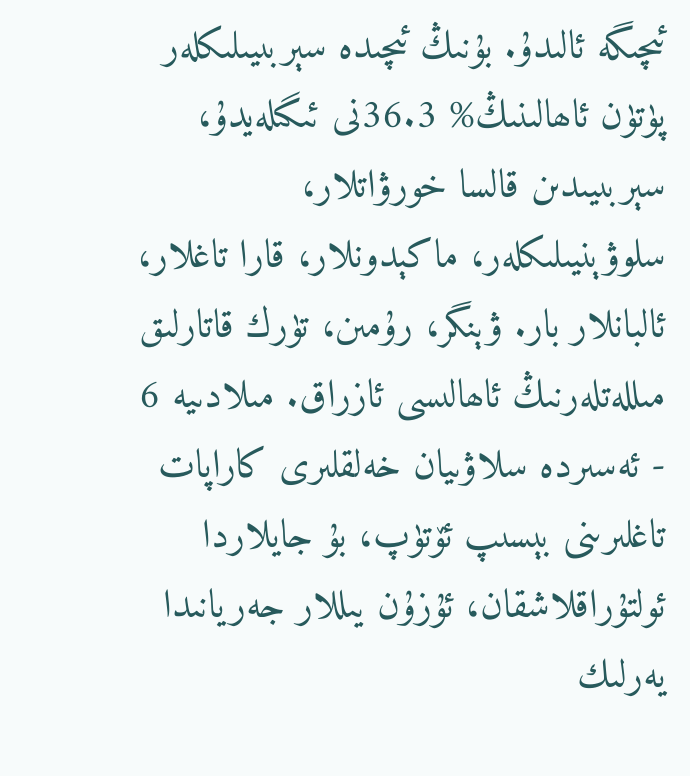ئىچىگە ئالىدۇ. بۇنىڭ ئىچىدە سېربىيىلىكلەر پۈتۈن ئاھالىنىڭ% 36.3نى ئىگىلەيدۇ، سېربىيىدىن قالسا خورۋاتلار، سلوۋېنيىلىكلەر، ماكېدونلار، قارا تاغلار، ئالبانلار بار. ۋېنگر، رۇمىن، تۈرك قاتارلىق مىللەتلەرنىڭ ئاھالىسى ئازراق. مىلادىيە 6 - ئەسىردە سلاۋىيان خەلقلىرى كاراپات تاغلىرىنى بېسىپ ئۆتۈپ، بۇ جايلاردا ئولتۇراقلاشقان، ئۇزۇن يىللار جەريانىدا يەرلىك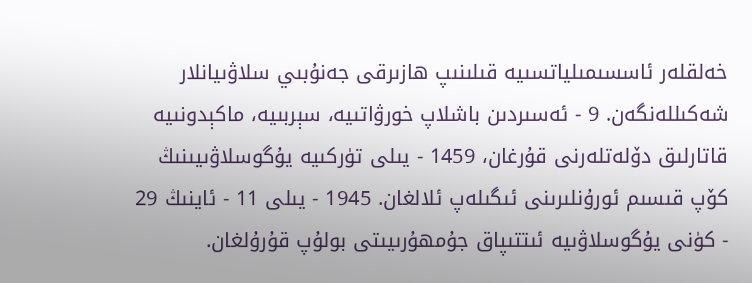خەلقلەر ئاسسىمىلياتسىيە قىلىنىپ ھازىرقى جەنۇبىي سلاۋىيانلار شەكىللەنگەن. 9 - ئەسىردىن باشلاپ خورۋاتىيە، سېربىيە، ماكېدونىيە قاتارلىق دۆلەتلەرنى قۇرغان، 1459 - يىلى تۈركىيە يۇگوسلاۋىيىنىڭ كۆپ قىسىم ئورۇنلىرىنى ئىگىلەپ ئلالغان. 1945 - يىلى 11 - ئاينىڭ 29 - كۈنى يۇگوسلاۋىيە ئىتتىپاق جۇمھۇرىيىتى بولۇپ قۇرۇلغان.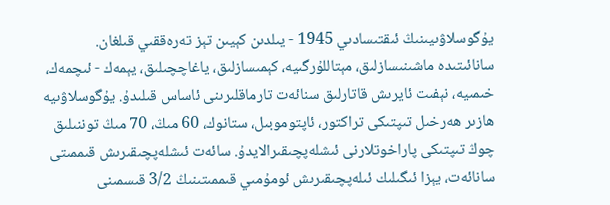يۇگوسلاۋىيىنىڭ ئىقتىسادىي 1945 - يىلدىن كېيىن تېز تەرەققىي قىلغان. سانائىتىدە ماشىنىسازلىق، مېتاللۇرگىيە، كېمىسازلىق، ياغاچچىلىق، يېمەك - ئىچمەك، خىمىيە، نېفىت ئايرىش قاتارلىق سنائەت تارماقلىرىنى ئاساس قىلىدۇ. يۇگوسلاۋىيە ھازىر ھەرخىل تىپتىكى تراكتور، ئاپتوموبىل، ستانوك، 60 مىڭ، 70 مىڭ توننىلىق چوڭ تىپتىكى پاراخوتلارنى ئىشلەپچىقىرالايدۇ. سائەت ئىشلەپچىقىرىش قىممىتى سانائەت، يېزا ئىگىلىك ئىلەپچىقىرىش ئومۇمىي قىممىتىنىڭ 3/2 قىسمىنى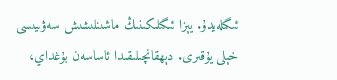ئىگىلەيدۇ. يېزا ئىگىلىكىنىڭ ماشىنلىشىش سەۋىيىسى خېلى يۇقىرى. دېھقانچىلىقىدا ئاساسەن بۇغداي،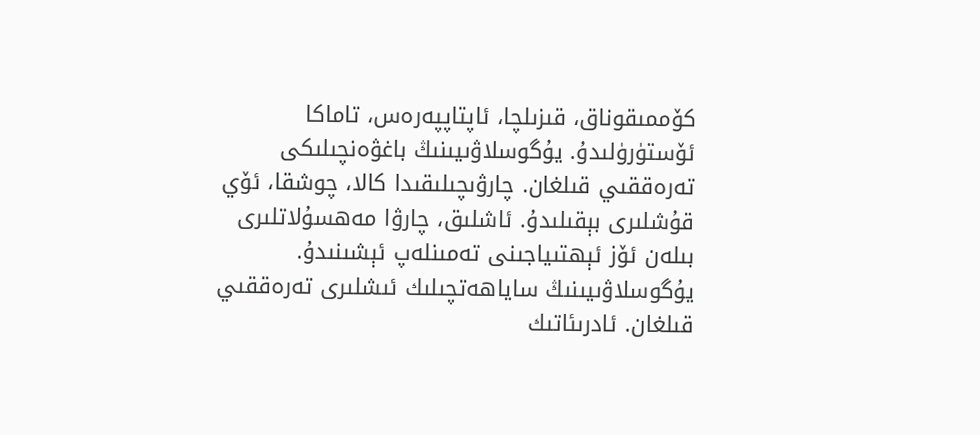كۆممىقوناق، قىزىلچا، ئاپتاپپەرەس، تاماكا ئۆستۈرۈلىدۇ. يۇگوسلاۋىيىنىڭ باغۋەنچىلىكى تەرەققىي قىلغان. چارۋىچىلىقىدا كالا، چوشقا، ئۆي قۇشلىرى بېقىلىدۇ. ئاشلىق، چارۋا مەھسۇلاتلىرى بىلەن ئۆز ئېھتىياجىنى تەمىنلەپ ئېشىنىدۇ. يۇگوسلاۋىيىنىڭ ساياھەتچىلىك ئىشلىرى تەرەققىي قىلغان. ئادرىئاتىك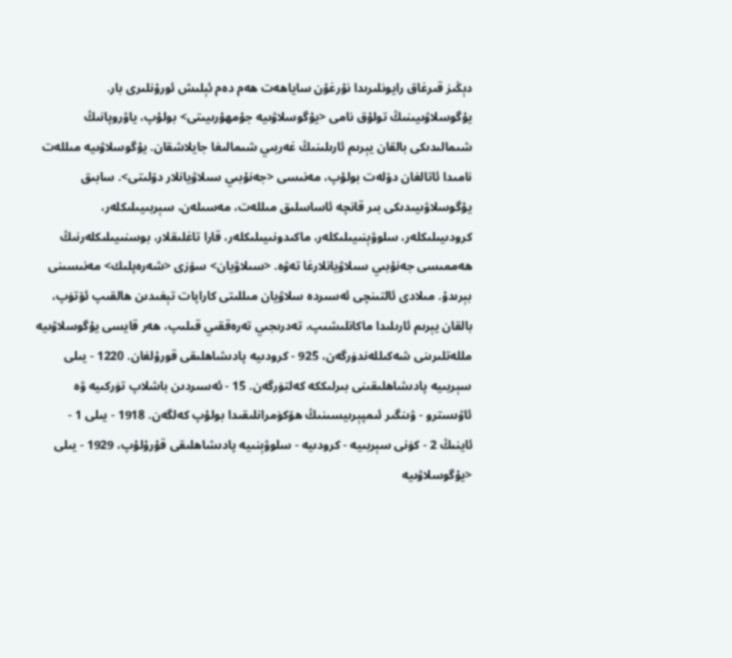دېڭىز قىرغاق رايونلىرىدا نۇرغۇن ساياھەت ھەم دەم ئېلىش ئورۇنلىرى بار. يۇگوسلاۋىيىنىڭ تولۇق نامى <يۇگوسلاۋىيە جۇمھۇرىيىتى> بولۇپ، ياۋروپانىڭ شىمالىدىكى بالقان يېرىم ئارىلىنىڭ غەربىي شىمالىغا جايلاشقان. يۇگوسلاۋىيە مىللەت نامىدا ئاتالغان دۆلەت بولۇپ، مەنىسى <جەنۇبىي سىلاۋيانلار دۆلىتى>. سابىق يۇگوسلاۋىيىدىكى بىر قانچە ئاساسلىق مىللەت، مەسىلەن، سېربىيىلىكلەر، كرودىيىلىكلەر، سلوۋېنىيىلىكلەر، ماكىدونىيىلىكلەر، قارا تاغلىقلار، بوسنىيىلىكلەرنىڭ ھەممىسى جەنۇبىي سىلاۋيانلارغا تەۋە. <سىلاۋيان> سۆزى <شەرەپلىك> مەنىسىنى بېرىدۇ. مىلادى ئالتىنچى ئەسىردە سلاۋيان مىللىتى كاراپات تېغىدىن ھالقىپ ئۆتۈپ، بالقان يېرىم ئارىلىدا ماكانلىشىپ، تەدرىجىي تەرەققىي قىلىپ، ھەر قايسى يۇگوسلاۋىيە مللەتلىرىنى شەكىللەندۈرگەن، 925 - كرودىيە پادىشاھلىقى قورۇلغان. 1220 - يىلى سېربىيە پادىشاھلىقىنى بىرلىككە كەلتۈرگەن. 15 - ئەسىردىن باشلاپ تۈركىيە ۋە ئاۋىسترو - ۋىنگىر ئىمپېرىيسىنىڭ ھۆكۈمرانلىقىدا بولۇپ كەلگەن. 1918 - يىلى 1 - ئاينىڭ 2 - كۈنى سېربىيە - كرودىيە - سلوۋېنىيە پادىشاھلىقى قۇرۇلۇپ، 1929 - يىلى <يۇگوسلاۋىيە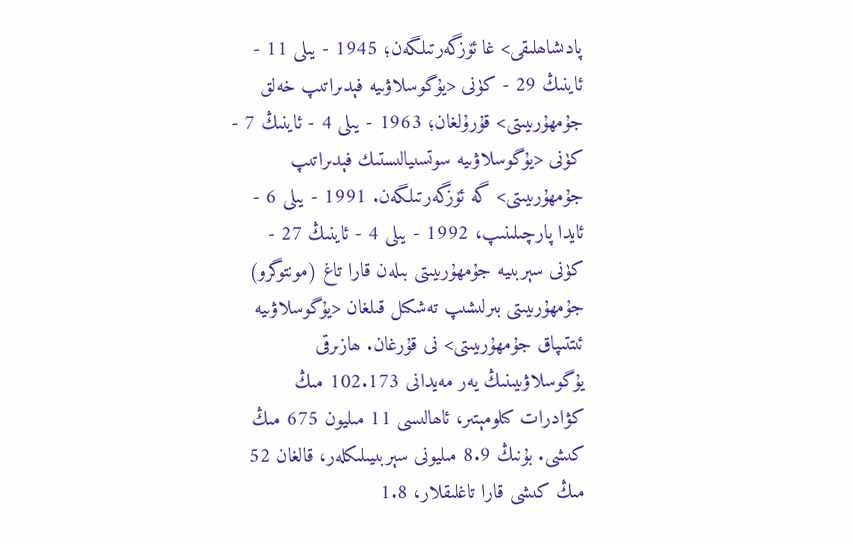پادىشاھلىقى> غا ئۆزگەرتىلگەن؛ 1945 - يىلى 11 - ئاينىڭ 29 - كۈنى <يۇگوسلاۋىيە فېدىراتىپ خەلق جۇمھۇرىيىتى> قۇرۇلغان؛ 1963 - يىلى 4 - ئاينىڭ 7 - كۈنى <يۇگوسلاۋىيە سوتسىيالىستىك فېدىراتىپ جۇمھۇرىيىتى> گە ئۆزگەرتىلگەن. 1991 - يىلى 6 - ئايدا پارچىلىنىپ، 1992 - يىلى 4 - ئاينىڭ 27 - كۈنى سېربىيە جۇمھۇرىيىتى بىلەن قارا تاغ (مونتوگرو) جۇمھۇرىيىتى بىرلىشىپ تەشكىل قىلغان <يۇگوسلاۋىيە ئىتتىپاق جۇمھۇرىيىتى> نى قۇرغان. ھازىرقى يۇگوسلاۋىيىنىڭ يەر مەيدانى 102.173 مىڭ كۋادرات كىلومېتىر، ئاھالىسى 11 مىليون 675 مىڭ كىشى. بۇنىڭ 8.9 مىليونى سېربىيىلىكلەر، قالغان 52 مىڭ كىشى قارا تاغلىقلار، 1.8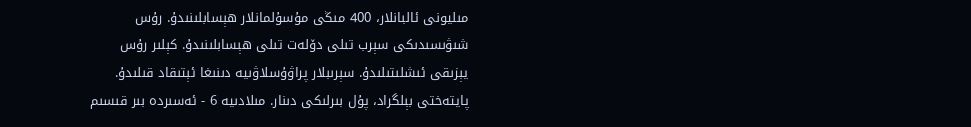مىليونى ئالبانلار، 400 مىڭى مۇسۇلمانلار ھېسابلىنىدۇ. رۇس شىۋىسىدىكى سېرب تىلى دۆلەت تىلى ھېسابلىنىدۇ. كېلىر رۇس يېزىقى ئىشلىتىلىدۇ. سېرىبلار پراۋۇسلاۋىيە دىنىغا ئېتىقاد قىلىدۇ. پايتەختى بېلگراد، پۇل بىرلىكى دىنار. مىلادىيە 6 - ئەسىردە بىر قىسىم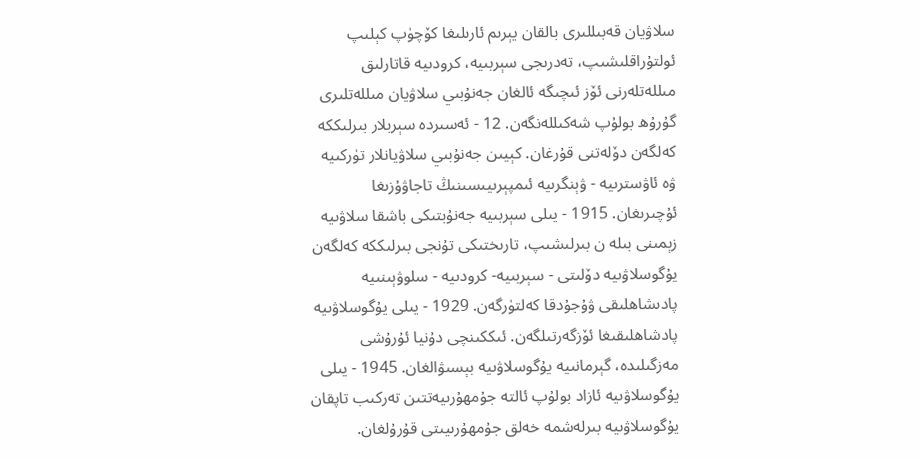سلاۋيان قەبىللىرى بالقان يېرىم ئارىلىغا كۆچۈپ كېلىپ ئولتۇراقلىشىپ، تەدرىجى سېربىيە، كرودىيە قاتارلىق مىللەتلەرنى ئۆز ئىچىگە ئالغان جەنۇبىي سلاۋيان مىللەتلىرى گۇرۇھ بولۇپ شەكىللەنگەن. 12 - ئەسىردە سېربلار بىرلىككە كەلگەن دۆلەتنى قۇرغان. كېيىن جەنۇبىي سلاۋيانلار تۈركىيە ۋە ئاۋسترىيە - ۋېنگرىيە ئىمپېرىيىسىنىڭ تاجاۋۇزىغا ئۇچىرىغان. 1915 - يىلى سېربىيە جەنۇبتىكى باشقا سلاۋىيە زېمىنى بىلە ن بىرلىشىپ، تارىختىكى تۇنجى بىرلىككە كەلگەن يۇگوسلاۋىيە دۆلىتى - سېربىيە- كرودىيە - سلوۋېىنىيە پادىشاھلىقى ۋۇجۇدقا كەلتۈرگەن. 1929 - يىلى يۇگوسلاۋىيە پادشاھلىقىغا ئۆزگەرتىلگەن. ئىككىنچى دۇنيا ئۇرۇشى مەزگىلىدە، گېرمانىيە يۇگوسلاۋىيە بېسىۋالغان. 1945 - يىلى يۇگوسلاۋىيە ئازاد بولۇپ ئالتە جۇمھۇرىيەتتىن تەركىب تاپقان يۇگوسلاۋىيە بىرلەشمە خەلق جۇمھۇرىيىتى قۇرۇلغان.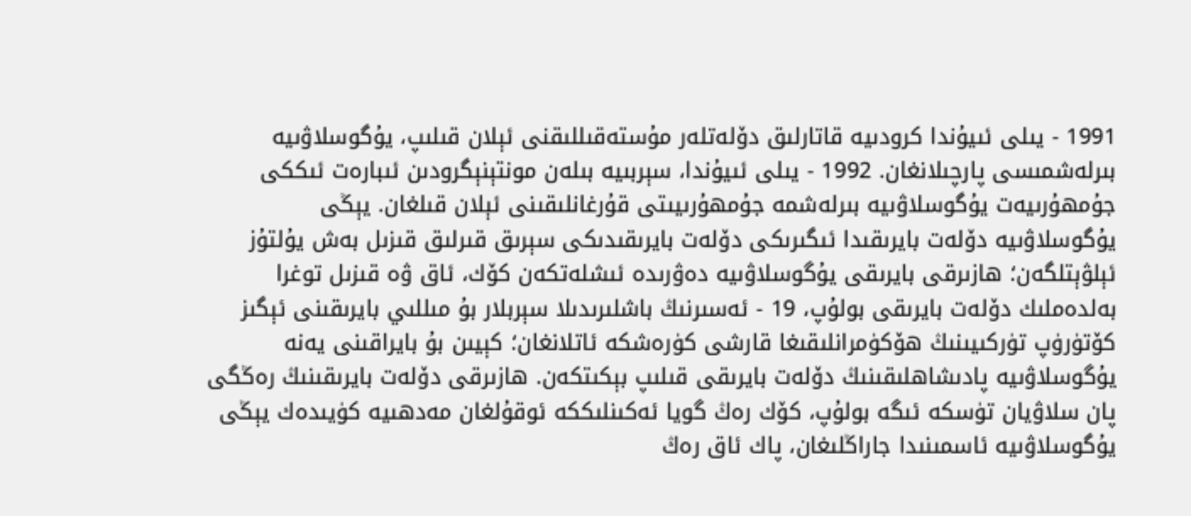1991 - يىلى ئىيۇندا كرودىيە قاتارلىق دۆلەتلەر مۇستەقىللىقنى ئېلان قىلىپ، يۇگوسلاۋىيە بىرلەشمىسى پارچىلانغان. 1992 - يىلى ئىيۇندا، سېربىيە بىلەن مونتېنېگرودىن ئىبارەت ئىككى جۇمھۇرىيەت يۇگوسلاۋىيە بىرلەشمە جۇمھۇرىيىتى قۇرغانلىقىنى ئېلان قىلغان. يېڭى يۇگوسلاۋىيە دۆلەت بايرىقىدا ئىگىرىكى دۆلەت بايرىقىدىكى سېرىق قىرلىق قىزىل بەش يۇلتۇز ئېلۋېتلگەن؛ ھازىرقى بايرىقى يۇگوسلاۋىيە دەۋرىدە ئىشلەتكەن كۆك، ئاق ۋە قىزىل توغرا بەلدەملىك دۆلەت بايرىقى بولۇپ، 19 - ئەسىرنىڭ باشلىرىدىلا سېربلار بۇ مىللىي بايرىقىنى ئېگىز كۆتۈرۈپ تۈركىيىنىڭ ھۆكۈمرانلىقىغا قارشى كۈرەشكە ئاتلانغان؛ كېيىن بۇ بايراقىنى يەنە يۇگوسلاۋىيە پادىشاھلىقىنىڭ دۆلەت بايرىقى قىلىپ بېكىتكەن. ھازىرقى دۆلەت بايرىقىنىڭ رەڭگى پان سلاۋيان تۈسكە ئىگە بولۇپ، كۆك رەڭ گويا ئەكىنلىككە ئوقۇلغان مەدھىيە كۈيىدەك يېڭى يۇگوسلاۋىيە ئاسمىنىدا جاراڭلىغان، پاك ئاق رەڭ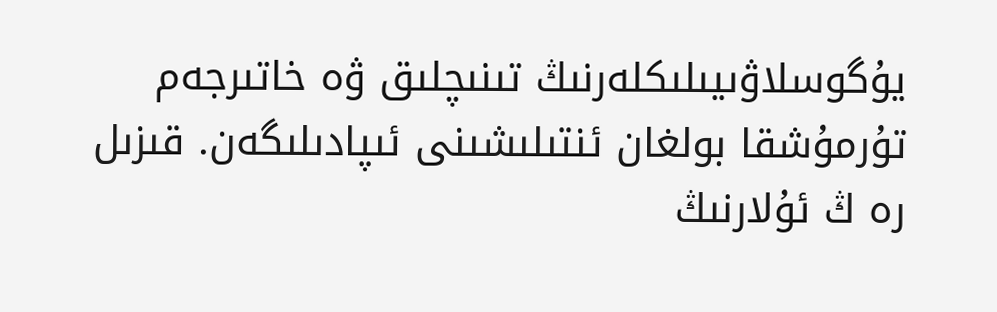يۇگوسلاۋىيىلىكلەرنىڭ تىنىچلىق ۋە خاتىرجەم تۇرمۇشقا بولغان ئنتىلىشىنى ئىپادىلىگەن. قىزىل رە ڭ ئۇلارنىڭ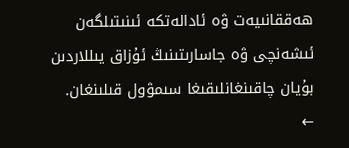ھەققانىيەت ۋە ئادالەتكە ئىنىتىلگەن ئىشەنچى ۋە جاسارىتىنىڭ ئۇزاق يىللاردىن بۇيان چاقىنغانلىقىغا سىمۋول قىلىنغان.
←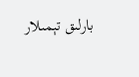بارلىق تېمىلار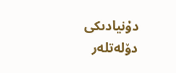دۇنيادىكى دۆلەتلەر